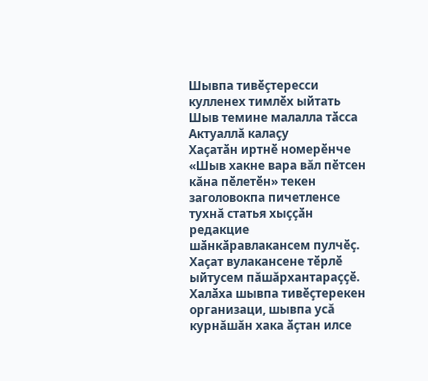Шывпа тивӗçтересси кулленех тимлӗх ыйтать
Шыв темине малалла тӑсса Актуаллă калаçу
Хаҫатӑн иртнӗ номерӗнче «Шыв хакне вара вăл пӗтсен кăна пӗлетӗн» текен заголовокпа пичетленсе тухнă статья хыҫҫӑн редакцие шӑнкӑравлакансем пулчӗҫ. Хаҫат вулакансене тӗрлӗ ыйтусем пăшăрхантараҫҫӗ. Халӑха шывпа тивӗҫтерекен организаци, шывпа усă курнăшăн хака ӑҫтан илсе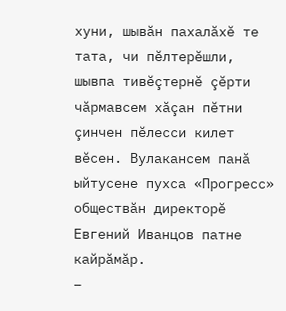хуни, шывăн пахалӑхӗ те тата, чи пӗлтерӗшли, шывпа тивӗçтернӗ çӗрти чăрмавсем хăçан пӗтни çинчен пӗлесси килет вӗсен. Вулакансем панă ыйтусене пухса «Прогресс» обществӑн директорӗ Евгений Иванцов патне кайрăмăр.
–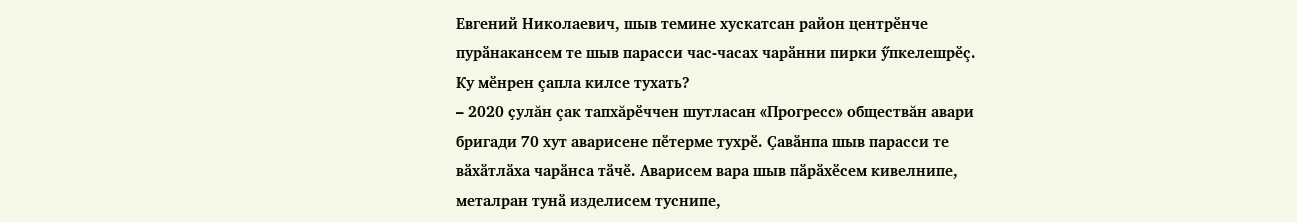Евгений Николаевич, шыв темине хускатсан район центрӗнче пурӑнакансем те шыв парасси час-часах чарӑнни пирки ӳпкелешрӗç. Ку мӗнрен çапла килсе тухать?
– 2020 ҫулăн çак тапхăрӗччен шутласан «Прогресс» обществăн авари бригади 70 хут аварисене пӗтерме тухрӗ. Ҫавӑнпа шыв парасси те вӑхӑтлӑха чарӑнса тӑчӗ. Аварисем вара шыв пӑрӑхӗсем кивелнипе, металран тунӑ изделисем туснипе,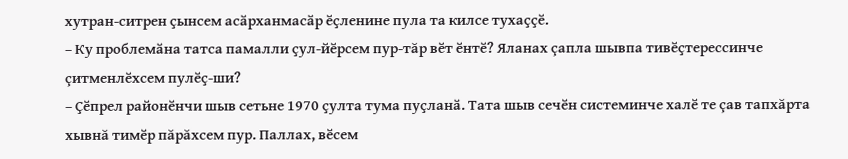хутран-ситрен ҫынсем асӑрханмасӑр ӗҫленине пула та килсе тухаҫҫӗ.
– Ку проблемӑна татса памалли ҫул-йӗрсем пур-тăр вӗт ӗнтӗ? Яланах çапла шывпа тивӗҫтерессинче çитменлӗхсем пулӗҫ-ши?
– Ҫӗпрел районӗнчи шыв сетьне 1970 ҫулта тума пуҫланӑ. Тата шыв сечӗн системинче халӗ те çав тапхăрта хывнă тимӗр пăрăхсем пур. Паллах, вӗсем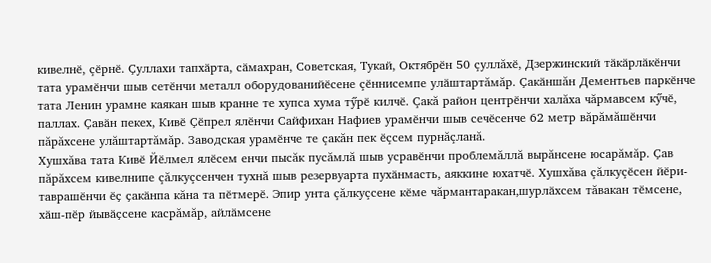кивелнӗ, çӗрнӗ. Ҫуллахи тапхӑрта, сӑмахран, Советская, Тукай, Октябрӗн 50 çуллăхӗ, Дзержинский тӑкӑрлӑкӗнчи тата урамӗнчи шыв сетӗнчи металл оборудованийӗсене çӗннисемпе улӑштартăмăр. Ҫакӑншăн Дементьев паркӗнче тата Ленин урамне каякан шыв кранне те хупса хума тӳрӗ килчӗ. Çакă район центрӗнчи халăха чăрмавсем кӳчӗ, паллах. Ҫавӑн пекех, Кивӗ Ҫӗпрел ялӗнчи Сайфихан Нафиев урамӗнчи шыв сечӗсенче 62 метр вăрăмăшӗнчи пăрăхсене улăштартăмăр. Заводская урамӗнче те çакăн пек ӗçсем пурнăçланă.
Хушхăва тата Кивӗ Йӗлмел ялӗсем енчи пысăк пусăмлă шыв усравӗнчи проблемăллă вырăнсене юсарăмăр. Ҫав пăрăхсем кивелнипе çăлкуçсенчен тухнă шыв резервуарта пухӑнмасть, аяккине юхатчӗ. Хушхăва çăлкуçӗсен йӗри-таврашӗнчи ӗҫ ҫакӑнпа кăна та пӗтмерӗ. Эпир унта çăлкуçсене кӗме чăрмантаракан,шурлӑхсем тăвакан тӗмсене, хӑш-пӗр йывӑҫсене касрăмăр, айлӑмсене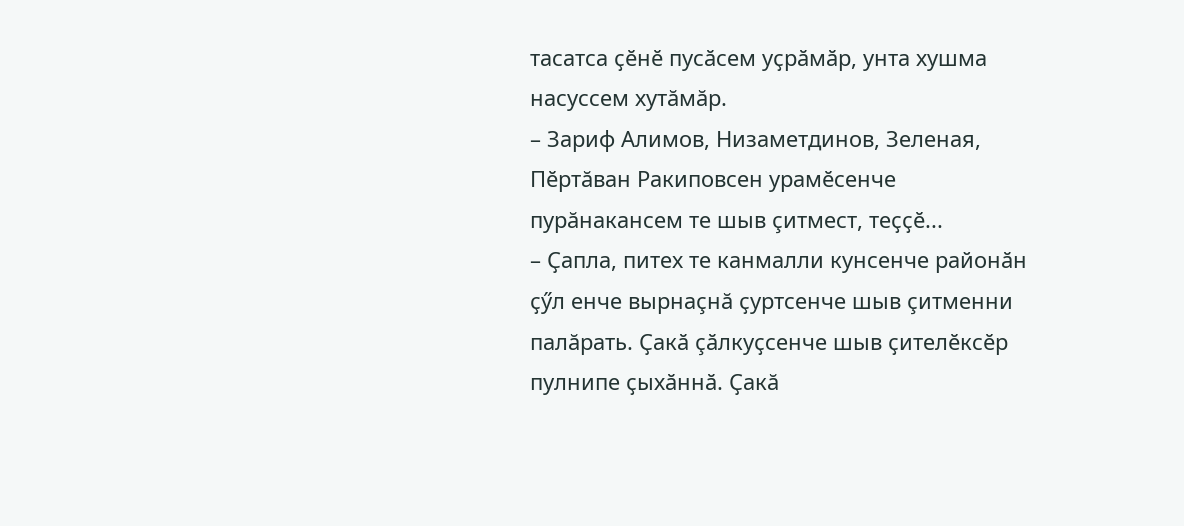тасатса ҫӗнӗ пусӑсем уҫрӑмӑр, унта хушма насуссем хутăмăр.
– Зариф Алимов, Низаметдинов, Зеленая, Пӗртăван Ракиповсен урамӗсенче пурăнакансем те шыв çитмест, теҫҫӗ...
– Ҫапла, питех те канмалли кунсенче районӑн ҫӳл енче вырнаçнă ҫуртсенче шыв çитменни палăрать. Ҫакӑ çӑлкуҫсенче шыв ҫителӗксӗр пулнипе ҫыхӑннӑ. Ҫакă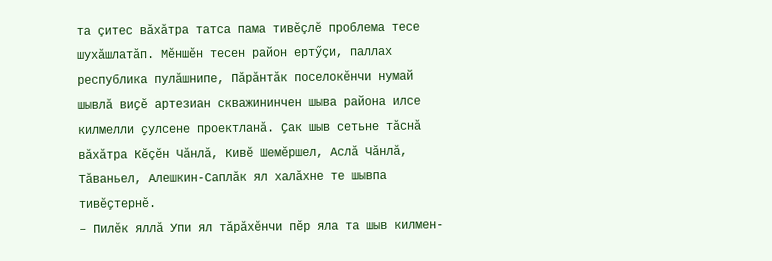та çитес вăхăтра татса пама тивӗçлӗ проблема тесе шухăшлатăп. Мӗншӗн тесен район ертӳçи, паллах республика пулăшнипе, Пăрăнтăк поселокӗнчи нумай шывлӑ виҫӗ артезиан скважининчен шыва района илсе килмелли ҫулсене проектланӑ. Ҫак шыв сетьне тăснă вăхăтра Кӗçӗн Чăнлă, Кивӗ Шемӗршел, Аслă Чăнлă, Тăваньел, Алешкин-Саплăк ял халăхне те шывпа тивӗҫтернӗ.
– Пилӗк яллă Упи ял тӑрӑхӗнчи пӗр яла та шыв килмен-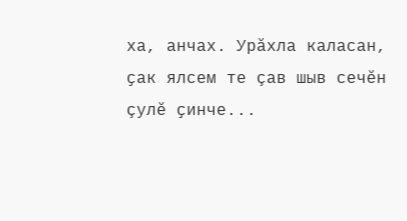ха, анчах. Урӑхла каласан, ҫак ялсем те çав шыв сечӗн çулӗ ҫинче...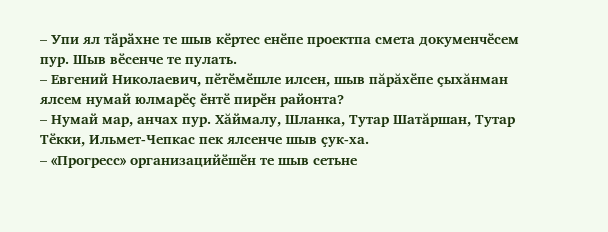– Упи ял тӑрӑхне те шыв кӗртес енӗпе проектпа смета докуменчӗсем пур. Шыв вӗсенче те пулать.
– Евгений Николаевич, пӗтӗмӗшле илсен, шыв пăрăхӗпе çыхăнман ялсем нумай юлмарӗç ӗнтӗ пирӗн районта?
– Нумай мар, анчах пур. Хăймалу, Шланка, Тутар Шатăршан, Тутар Тӗкки, Ильмет-Чепкас пек ялсенче шыв ҫук-ха.
– «Прогресс» организацийӗшӗн те шыв сетьне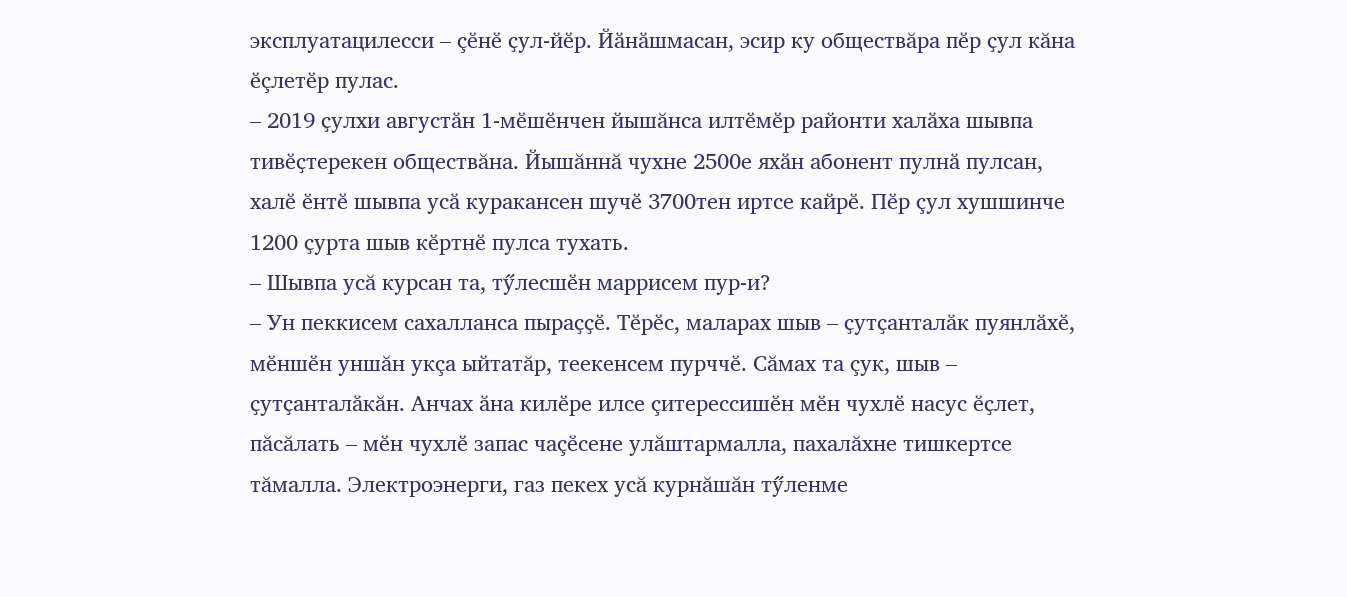эксплуатацилесси – çӗнӗ ҫул-йӗр. Йӑнӑшмасан, эсир ку обществăра пӗр ҫул кăна ӗçлетӗр пулас.
– 2019 ҫулхи августӑн 1-мӗшӗнчен йышăнса илтӗмӗр районти халӑха шывпа тивӗҫтерекен обществăна. Йышăннă чухне 2500е яхӑн абонент пулнӑ пулсан, халӗ ӗнтӗ шывпа усӑ куракансен шучӗ 3700тен иртсе кайрӗ. Пӗр çул хушшинче 1200 ҫурта шыв кӗртнӗ пулса тухать.
– Шывпа усă курсан та, тӳлесшӗн маррисем пур-и?
– Ун пеккисем сахалланса пыраҫҫӗ. Тӗрӗс, маларах шыв – ҫутҫанталӑк пуянлӑхӗ, мӗншӗн уншăн укçа ыйтатăр, теекенсем пурччӗ. Сăмах та çук, шыв – ҫутҫанталӑкăн. Анчах ӑна килӗре илсе çитерессишӗн мӗн чухлӗ насус ӗҫлет, пăсăлать – мӗн чухлӗ запас чаçӗсене улăштармалла, пахалăхне тишкертсе тăмалла. Электроэнерги, газ пекех усă курнăшăн тӳленме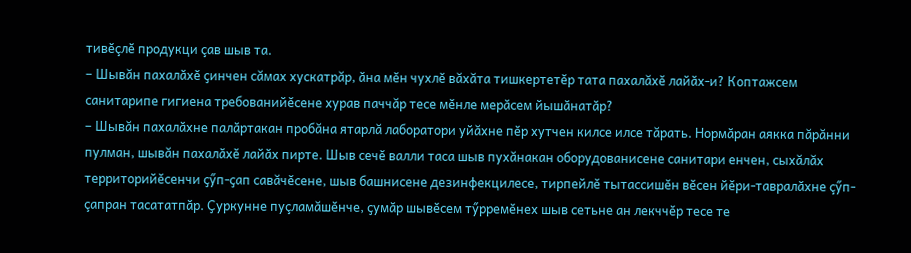тивӗçлӗ продукци çав шыв та.
– Шывăн пахалӑхӗ ҫинчен сăмах хускатрăр, ӑна мӗн чухлӗ вăхăта тишкертетӗр тата пахалăхӗ лайӑх-и? Коптажсем санитарипе гигиена требованийӗсене хурав паччăр тесе мӗнле мерӑсем йышӑнатӑр?
– Шывăн пахалӑхне палӑртакан пробăна ятарлă лаборатори уйăхне пӗр хутчен килсе илсе тăрать. Нормӑран аякка пăрăнни пулман, шывăн пахалӑхӗ лайӑх пирте. Шыв сечӗ валли таса шыв пухăнакан оборудованисене санитари енчен, сыхăлăх территорийӗсенчи ҫӳп-ҫап савăчӗсене, шыв башнисене дезинфекцилесе, тирпейлӗ тытассишӗн вӗсен йӗри-тавралӑхне çӳп-çапран тасататпӑр. Ҫуркунне пуçламăшӗнче, ҫумӑр шывӗсем тӳрремӗнех шыв сетьне ан лекччӗр тесе те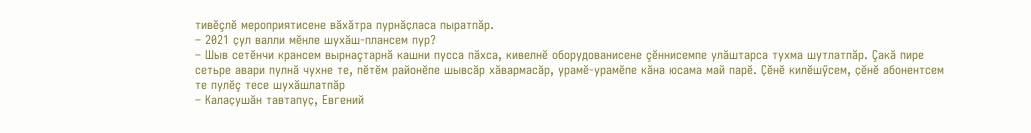тивӗçлӗ мероприятисене вӑхӑтра пурнӑҫласа пыратпăр.
– 2021 ҫул валли мӗнле шухăш-плансем пур?
– Шыв сетӗнчи крансем вырнаçтарнă кашни пусса пăхса, кивелнӗ оборудованисене çӗннисемпе улăштарса тухма шутлатпăр. Çакă пире сетьре авари пулнă чухне те, пӗтӗм районӗпе шывсăр хăвармасăр, урамӗ-урамӗпе кăна юсама май парӗ. Ҫӗнӗ килӗшӳсем, ҫӗнӗ абонентсем те пулӗç тесе шухăшлатпăр
– Калаҫушӑн тавтапуҫ, Евгений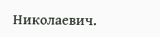Николаевич.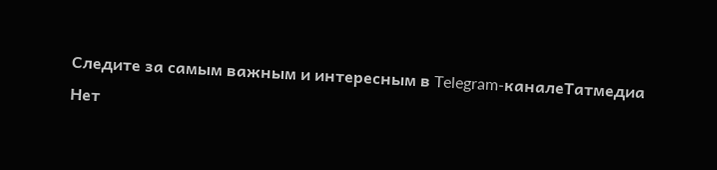Следите за самым важным и интересным в Telegram-каналеТатмедиа
Нет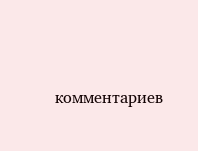комментариев